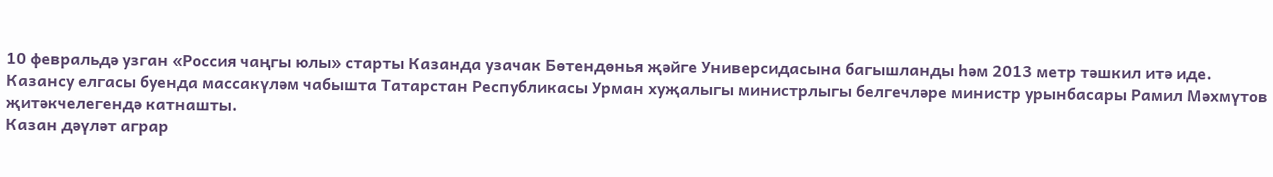10 февральдә узган «Россия чаңгы юлы» старты Казанда узачак Бөтендөнья җәйге Универсидасына багышланды һәм 2013 метр тәшкил итә иде. Казансу елгасы буенда массакүләм чабышта Татарстан Республикасы Урман хуҗалыгы министрлыгы белгечләре министр урынбасары Рамил Мәхмүтов җитәкчелегендә катнашты.
Казан дәүләт аграр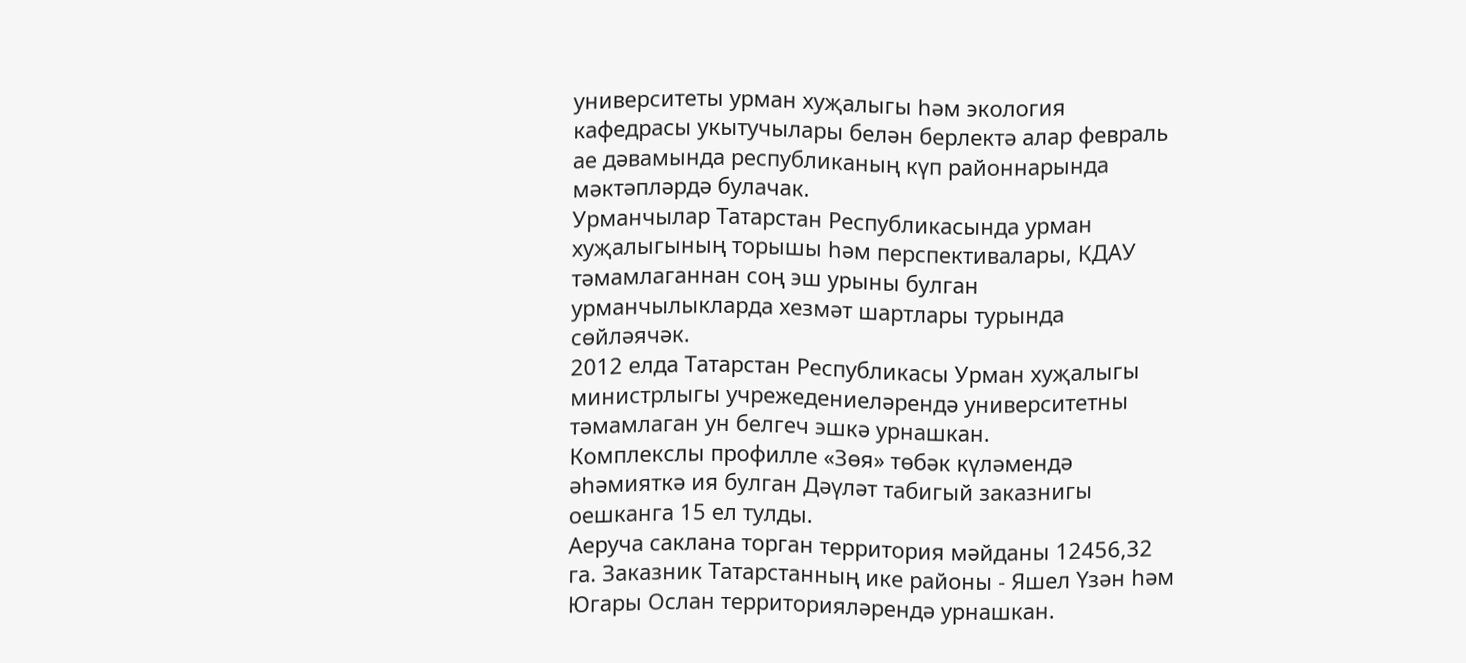университеты урман хуҗалыгы һәм экология кафедрасы укытучылары белән берлектә алар февраль ае дәвамында республиканың күп районнарында мәктәпләрдә булачак.
Урманчылар Татарстан Республикасында урман хуҗалыгының торышы һәм перспективалары, КДАУ тәмамлаганнан соң эш урыны булган урманчылыкларда хезмәт шартлары турында сөйләячәк.
2012 елда Татарстан Республикасы Урман хуҗалыгы министрлыгы учрежедениеләрендә университетны тәмамлаган ун белгеч эшкә урнашкан.
Комплекслы профилле «Зөя» төбәк күләмендә әһәмияткә ия булган Дәүләт табигый заказнигы оешканга 15 ел тулды.
Аеруча саклана торган территория мәйданы 12456,32 га. Заказник Татарстанның ике районы - Яшел Үзән һәм Югары Ослан территорияләрендә урнашкан.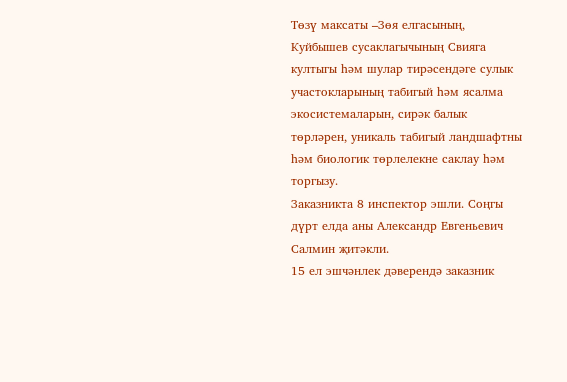Төзү максаты –Зөя елгасының, Куйбышев сусаклагычының Свияга култыгы һәм шулар тирәсендәге сулык участокларының табигый һәм ясалма экосистемаларын, сирәк балык төрләрен, уникаль табигый ландшафтны һәм биологик төрлелекне саклау һәм торгызу.
Заказникта 8 инспектор эшли. Соңгы дүрт елда аны Александр Евгеньевич Салмин җитәкли.
15 ел эшчәнлек дәверендә заказник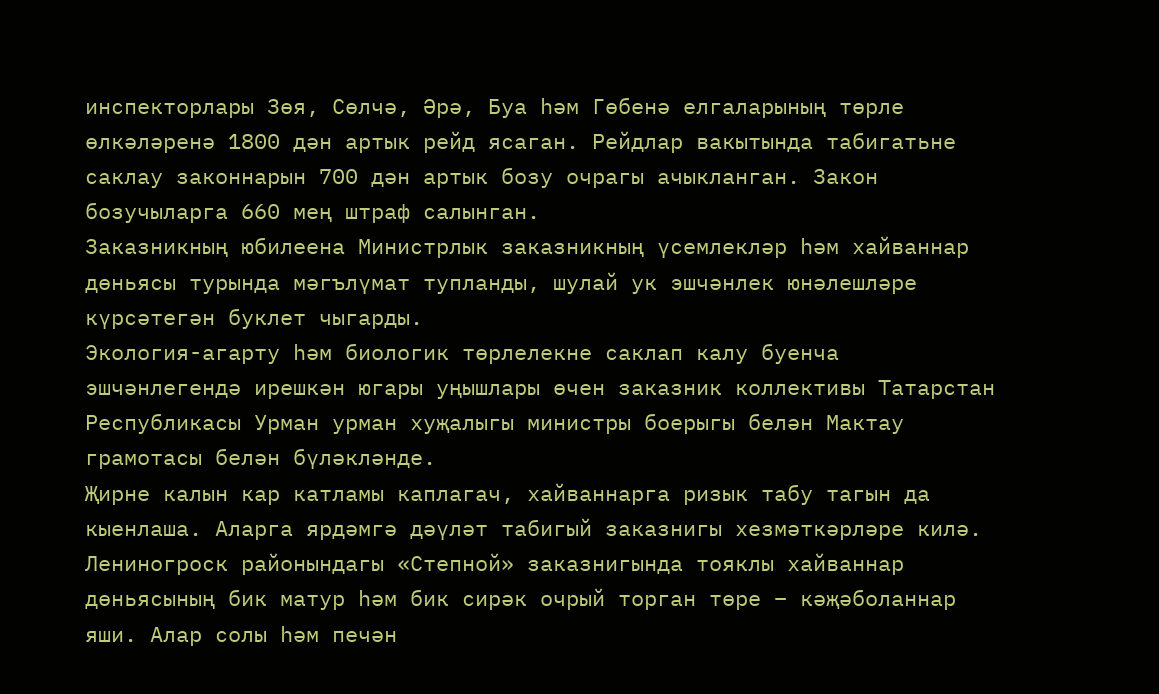инспекторлары Зөя, Сөлчә, Әрә, Буа һәм Гөбенә елгаларының төрле өлкәләренә 1800 дән артык рейд ясаган. Рейдлар вакытында табигатьне саклау законнарын 700 дән артык бозу очрагы ачыкланган. Закон бозучыларга 660 мең штраф салынган.
Заказникның юбилеена Министрлык заказникның үсемлекләр һәм хайваннар дөньясы турында мәгълүмат тупланды, шулай ук эшчәнлек юнәлешләре күрсәтегән буклет чыгарды.
Экология-агарту һәм биологик төрлелекне саклап калу буенча эшчәнлегендә ирешкән югары уңышлары өчен заказник коллективы Татарстан Республикасы Урман урман хуҗалыгы министры боерыгы белән Мактау грамотасы белән бүләкләнде.
Җирне калын кар катламы каплагач, хайваннарга ризык табу тагын да кыенлаша. Аларга ярдәмгә дәүләт табигый заказнигы хезмәткәрләре килә. Лениногроск районындагы «Степной» заказнигында тояклы хайваннар дөньясының бик матур һәм бик сирәк очрый торган төре – кәҗәболаннар яши. Алар солы һәм печән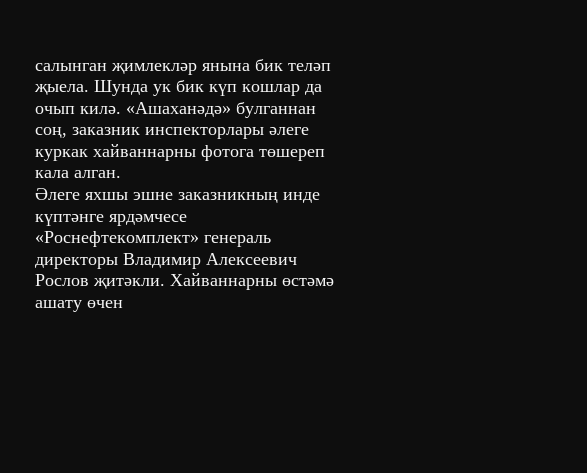салынган җимлекләр янына бик теләп җыела. Шунда ук бик күп кошлар да очып килә. «Ашаханәдә» булганнан соң, заказник инспекторлары әлеге куркак хайваннарны фотога төшереп кала алган.
Әлеге яхшы эшне заказникның инде күптәнге ярдәмчесе «Роснефтекомплект» генераль директоры Владимир Алексеевич Рослов җитәкли. Хайваннарны өстәмә ашату өчен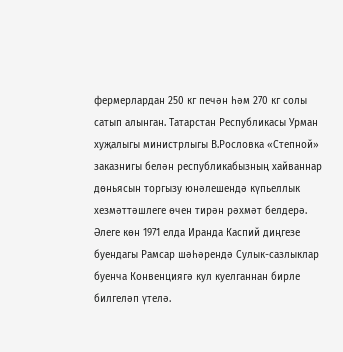фермерлардан 250 кг печән һәм 270 кг солы сатып алынган. Татарстан Республикасы Урман хуҗалыгы министрлыгы В.Рословка «Степной» заказнигы белән республикабызның хайваннар дөньясын торгызу юнәлешендә күпьеллык хезмәттәшлеге өчен тирән рәхмәт белдерә.
Әлеге көн 1971 елда Иранда Каспий диңгезе буендагы Рамсар шәһәрендә Сулык-сазлыклар буенча Конвенциягә кул куелганнан бирле билгеләп үтелә.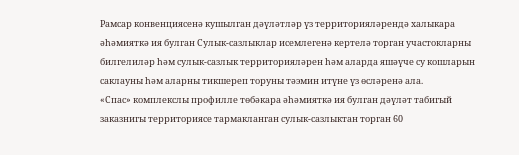Рамсар конвенциясенә кушылган дәүләтләр үз территорияләрендә халыкара әһәмияткә ия булган Сулык-сазлыклар исемлегенә кертелә торган участокларны билгелиләр һәм сулык-сазлык территорияләрен һәм аларда яшәүче су кошларын саклауны һәм аларны тикшереп торуны тәэмин итүне үз өсләренә ала.
«Спас» комплекслы профилле төбәкара әһәмияткә ия булган дәүләт табигый заказнигы территориясе тармакланган сулык-сазлыктан торган 60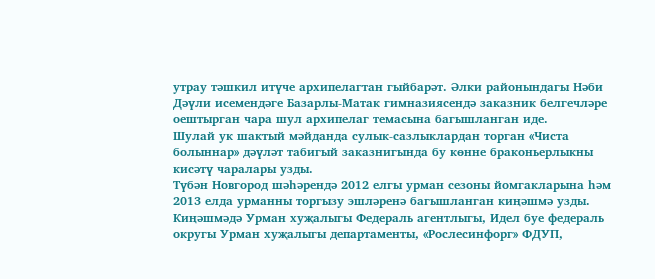утрау тәшкил итүче архипелагтан гыйбарәт. Әлки районындагы Нәби Дәүли исемендәге Базарлы-Матак гимназиясендә заказник белгечләре оештырган чара шул архипелаг темасына багышланган иде.
Шулай ук шактый мәйданда сулык-сазлыклардан торган «Чиста болыннар» дәүләт табигый заказнигында бу көнне браконьерлыкны кисәтү чаралары узды.
Түбән Новгород шәһәрендә 2012 елгы урман сезоны йомгакларына һәм 2013 елда урманны торгызу эшләренә багышланган киңәшмә узды. Киңәшмәдә Урман хуҗалыгы Федераль агентлыгы, Идел буе федераль округы Урман хуҗалыгы департаменты, «Рослесинфорг» ФДУП,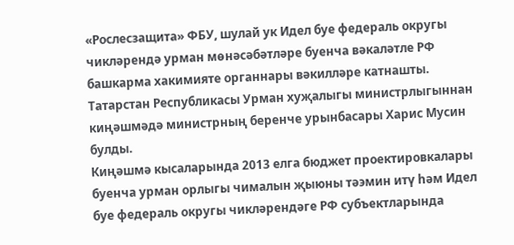«Рослесзащита» ФБУ, шулай ук Идел буе федераль округы чикләрендә урман мөнәсәбәтләре буенча вәкаләтле РФ башкарма хакимияте органнары вәкилләре катнашты. Татарстан Республикасы Урман хуҗалыгы министрлыгыннан киңәшмәдә министрның беренче урынбасары Харис Мусин булды.
Киңәшмә кысаларында 2013 елга бюджет проектировкалары буенча урман орлыгы чималын җыюны тәэмин итү һәм Идел буе федераль округы чикләрендәге РФ субъектларында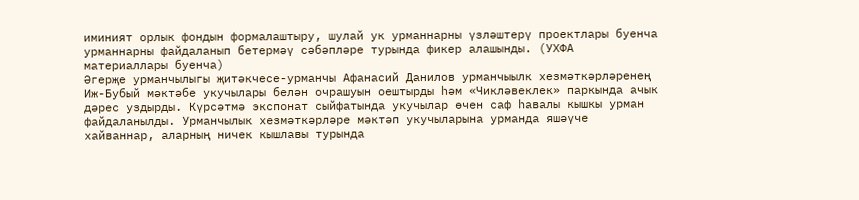иминият орлык фондын формалаштыру, шулай ук урманнарны үзләштерү проектлары буенча урманнарны файдаланып бетермәү сәбәпләре турында фикер алашынды. (УХФА материаллары буенча)
Әгерҗе урманчылыгы җитәкчесе-урманчы Афанасий Данилов урманчыылк хезмәткәрләренең Иж-Бубый мәктәбе укучылары белән очрашуын оештырды һәм «Чикләвеклек» паркында ачык дәрес уздырды. Күрсәтмә экспонат сыйфатында укучылар өчен саф һавалы кышкы урман файдаланылды. Урманчылык хезмәткәрләре мәктәп укучыларына урманда яшәүче хайваннар, аларның ничек кышлавы турында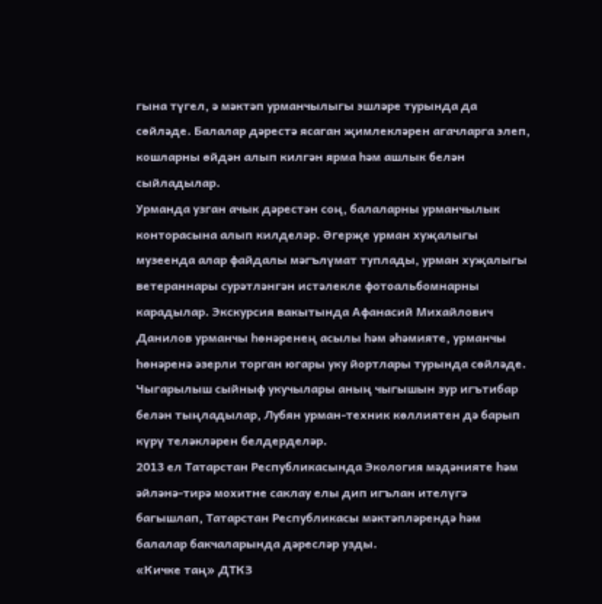гына түгел, ә мәктәп урманчылыгы эшләре турында да сөйләде. Балалар дәрестә ясаган җимлекләрен агачларга элеп, кошларны өйдән алып килгән ярма һәм ашлык белән сыйладылар.
Урманда узган ачык дәрестән соң, балаларны урманчылык конторасына алып килделәр. Әгерҗе урман хуҗалыгы музеенда алар файдалы мәгълүмат туплады, урман хуҗалыгы ветераннары сурәтләнгән истәлекле фотоальбомнарны карадылар. Экскурсия вакытында Афанасий Михайлович Данилов урманчы һөнәренең асылы һәм әһәмияте, урманчы һөнәренә әзерли торган югары уку йортлары турында сөйләде. Чыгарылыш сыйныф укучылары аның чыгышын зур игътибар белән тыңладылар, Лубян урман-техник көллиятен дә барып күрү теләкләрен белдерделәр.
2013 ел Татарстан Республикасында Экология мәдәнияте һәм әйләнә-тирә мохитне саклау елы дип игълан ителүгә багышлап, Татарстан Республикасы мәктәпләрендә һәм балалар бакчаларында дәресләр узды.
«Кичке таң» ДТКЗ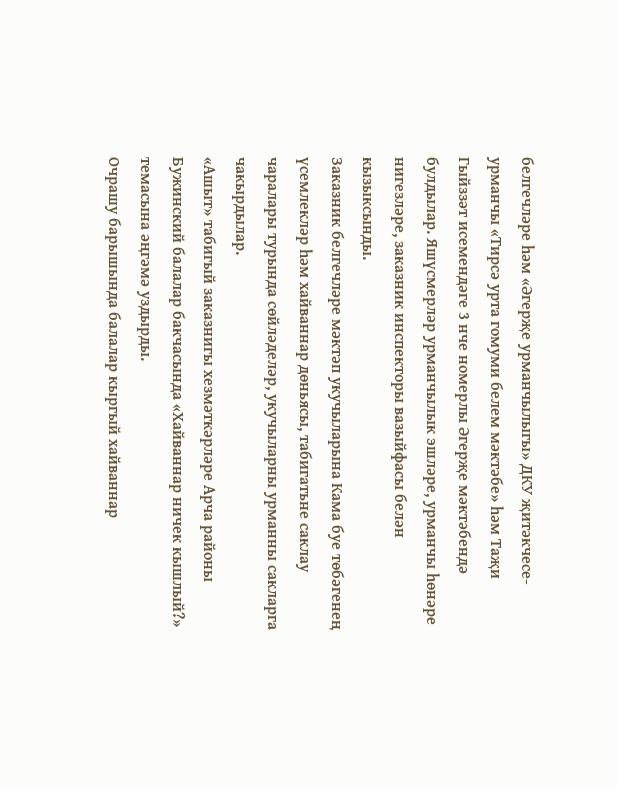белгечләре һәм «Әгерҗе урманчылыгы» ДКУ җитәкчесе-урманчы «Тирсә урта гомуми белем мәктәбе» һәм Таҗи Гыйззәт исемендәге 3 нче номерлы Әгерҗе мәктәбендә булдылар. Яшүсмерләр урманчылык эшләре, урманчы һөнәре нигезләре, заказник инспекторы вазыйфасы белән кызыксынды.
Заказник белгечләре мәктәп укучыларына Кама буе төбәгенең үсемлекләр һәм хайваннар дөньясы, табигатьне саклау чаралары турында сөйләделәр, укучыларны урманны сакларга чакырдылар.
«Ашыт» табигый заказнигы хезмәткәрләре Арча районы Бужинский балалар бакчасында «Хайваннар ничек кышлый?» темасына әңгәмә уздырды.
Очрашу барышында балалар кыргый хайваннар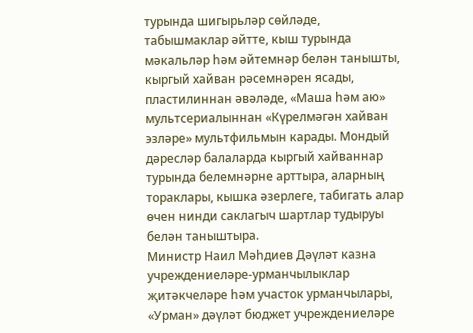турында шигырьләр сөйләде, табышмаклар әйтте, кыш турында мәкальләр һәм әйтемнәр белән танышты, кыргый хайван рәсемнәрен ясады, пластилиннан әвәләде, «Маша һәм аю» мультсериалыннан «Күрелмәгән хайван эзләре» мультфильмын карады. Мондый дәресләр балаларда кыргый хайваннар турында белемнәрне арттыра, аларның тораклары, кышка әзерлеге, табигать алар өчен нинди саклагыч шартлар тудыруы белән таныштыра.
Министр Наил Мәһдиев Дәүләт казна учреждениеләре-урманчылыклар җитәкчеләре һәм участок урманчылары, «Урман» дәүләт бюджет учреждениеләре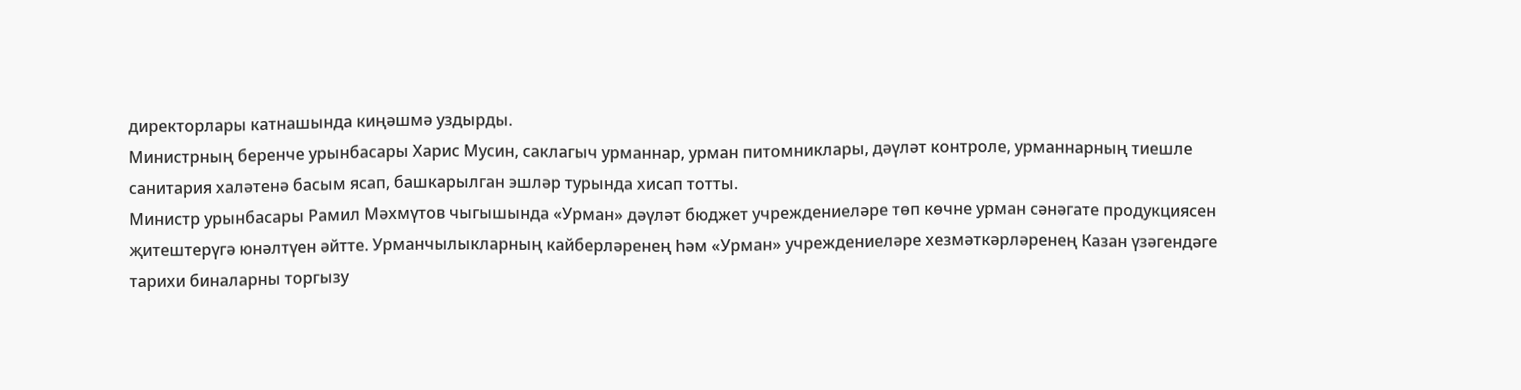директорлары катнашында киңәшмә уздырды.
Министрның беренче урынбасары Харис Мусин, саклагыч урманнар, урман питомниклары, дәүләт контроле, урманнарның тиешле санитария халәтенә басым ясап, башкарылган эшләр турында хисап тотты.
Министр урынбасары Рамил Мәхмүтов чыгышында «Урман» дәүләт бюджет учреждениеләре төп көчне урман сәнәгате продукциясен җитештерүгә юнәлтүен әйтте. Урманчылыкларның кайберләренең һәм «Урман» учреждениеләре хезмәткәрләренең Казан үзәгендәге тарихи биналарны торгызу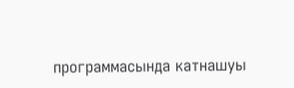программасында катнашуы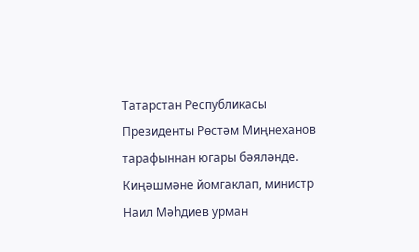Татарстан Республикасы Президенты Рөстәм Миңнеханов тарафыннан югары бәяләнде.
Киңәшмәне йомгаклап, министр Наил Мәһдиев урман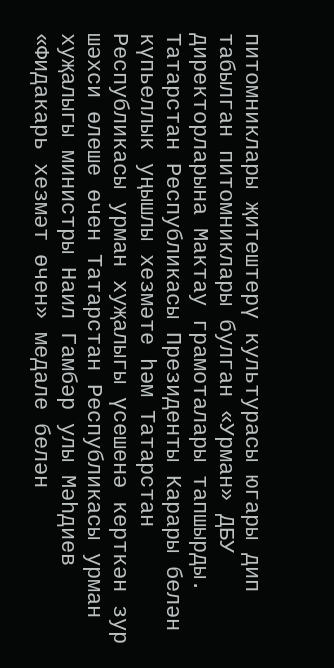питомниклары җитештерү культурасы югары дип табылган питомниклары булган «Урман» ДБУ директорларына Мактау грамоталары тапшырды.
Татарстан Республикасы Президенты Карары белән күпьеллык уңышлы хезмәте һәм Татарстан Республикасы урман хуҗалыгы үсешенә керткән зур шәхси өлеше өчен Татарстан Республикасы урман хуҗалыгы министры Наил Гамбәр улы Мәһдиев «Фидакарь хезмәт өчен» медале белән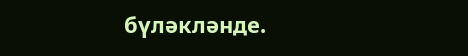бүләкләнде.